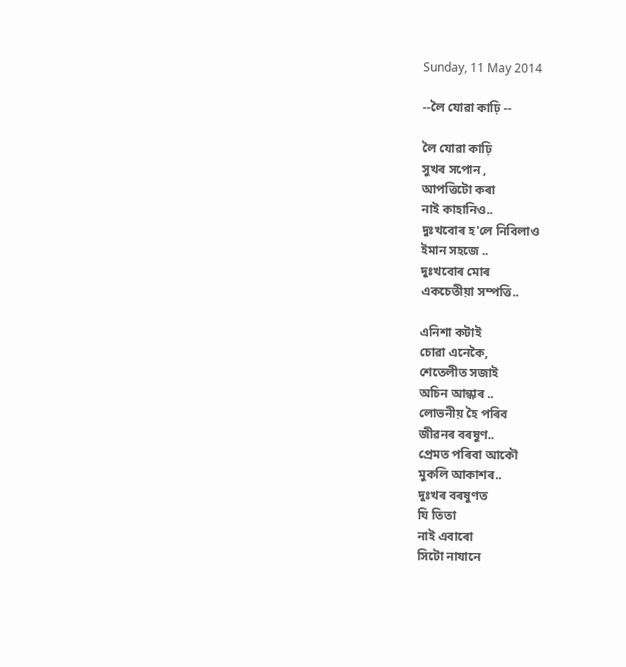Sunday, 11 May 2014

--লৈ যোৱা কাঢ়ি --

লৈ যোৱা কাঢ়ি
সুখৰ সপোন ,
আপত্তিটো কৰা
নাই কাহানিও..
দুঃখবোৰ হ'লে নিবিলাও
ইমান সহজে ..
দুঃখবোৰ মোৰ
একচেতীয়া সম্পত্তি..

এনিশা কটাই
চোৱা এনেকৈ,
শেতেলীত সজাই
অচিন আন্ধাৰ ..
লোভনীয় হৈ পৰিব
জীৱনৰ বৰষুণ..
প্রেমত পৰিবা আকৌ
মুকলি আকাশৰ..
দুঃখৰ বৰষুণত
যি তিতা
নাই এবাৰো
সিটো নাযানে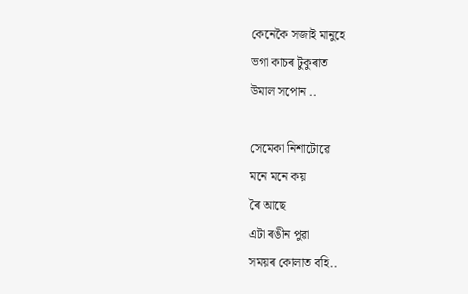কেনেকৈ সজাই মানুহে
ভগা কাচৰ টুকুৰাত
উমাল সপোন ..

সেমেকা নিশাটোৱে
মনে মনে কয়
ৰৈ আছে
এটা ৰঙীন পুৱা
সময়ৰ কোলাত বহি..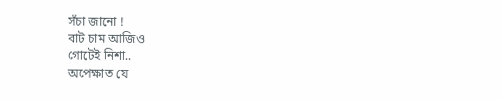সঁচা জানো !
বাট চাম আজিও
গোটেই নিশা..
অপেক্ষাত যে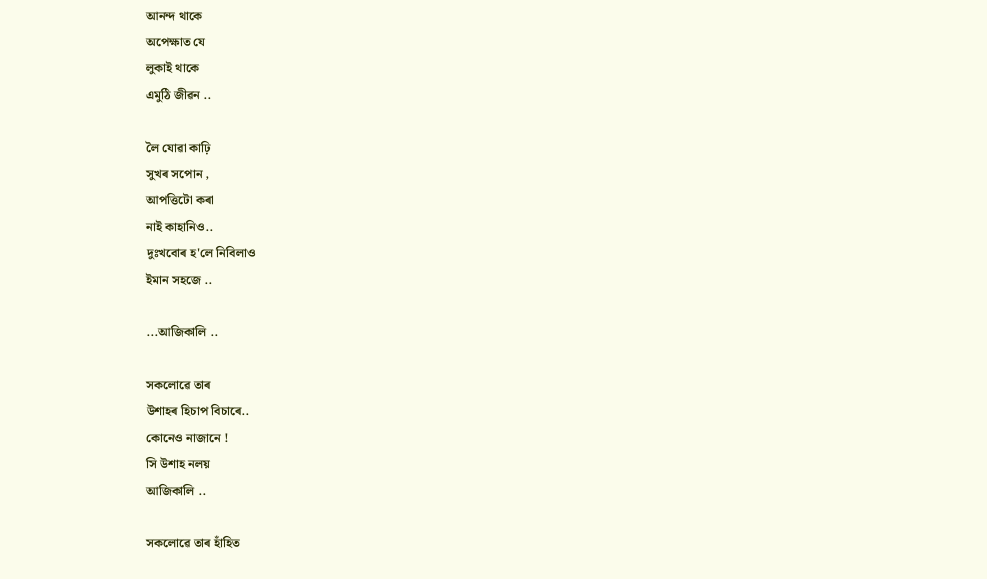আনন্দ থাকে
অপেক্ষাত যে
লুকাই থাকে
এমুঠি জীৱন ..

লৈ যোৱা কাঢ়ি
সুখৰ সপোন ,
আপত্তিটো কৰা
নাই কাহানিও..
দুঃখবোৰ হ'লে নিবিলাও
ইমান সহজে ..

...আজিকালি ..

সকলোৱে তাৰ
উশাহৰ হিচাপ বিচাৰে..
কোনেও নাজানে !
সি উশাহ নলয়
আজিকালি ..

সকলোৱে তাৰ হাঁহিত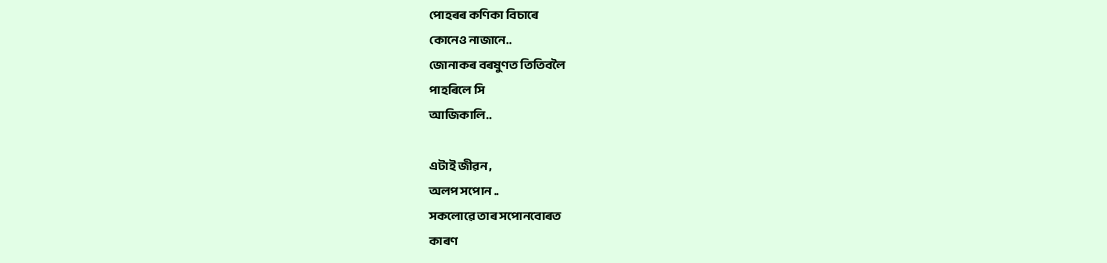পোহৰৰ কণিকা বিচাৰে
কোনেও নাজানে..
জোনাকৰ বৰষুণত তিতিবলৈ
পাহৰিলে সি
আজিকালি..

এটাই জীৱন ,
অলপ সপোন ..
সকলোৱে তাৰ সপোনবোৰত
কাৰণ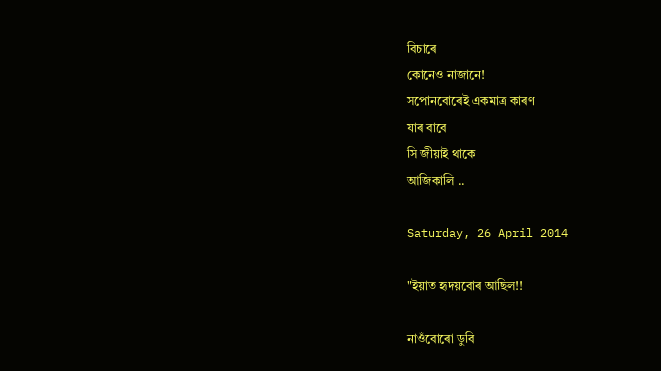বিচাৰে
কোনেও নাজানে!
সপোনবোৰেই একমাত্র কাৰণ
যাৰ বাবে
সি জীয়াই থাকে
আজিকালি ..

Saturday, 26 April 2014

"ইয়াত হৃদয়বোৰ আছিল!!

নাওঁবোৰো ডুবি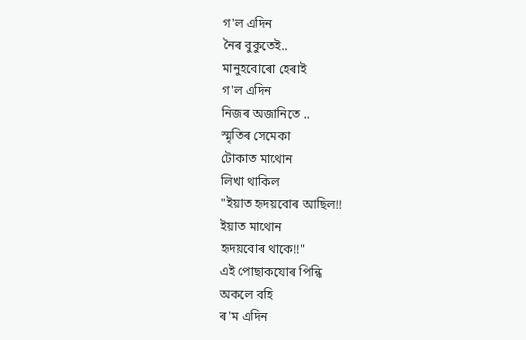গ'ল এদিন
নৈৰ বুকুতেই..
মানুহবোৰো হেৰাই
গ'ল এদিন
নিজৰ অজানিতে ..
স্মৃতিৰ সেমেকা
টোকাত মাথোন
লিখা থাকিল
"ইয়াত হৃদয়বোৰ আছিল!!
ইয়াত মাথোন
হৃদয়বোৰ থাকে!!"
এই পোছাকযোৰ পিন্ধি
অকলে বহি
ৰ'ম এদিন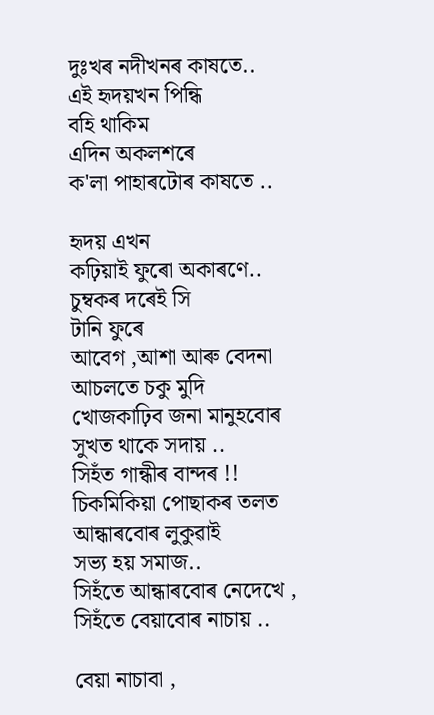দুঃখৰ নদীখনৰ কাষতে..
এই হৃদয়খন পিন্ধি
বহি থাকিম
এদিন অকলশৰে
ক'লা পাহাৰটোৰ কাষতে ..

হৃদয় এখন
কঢ়িয়াই ফুৰো অকাৰণে..
চুম্বকৰ দৰেই সি
টানি ফুৰে
আবেগ ,আশা আৰু বেদনা
আচলতে চকু মুদি
খোজকাঢ়িব জনা মানুহবোৰ
সুখত থাকে সদায় ..
সিহঁত গান্ধীৰ বান্দৰ !!
চিকমিকিয়া পোছাকৰ তলত
আন্ধাৰবোৰ লুকুৱাই
সভ্য হয় সমাজ..
সিহঁতে আন্ধাৰবোৰ নেদেখে ,
সিহঁতে বেয়াবোৰ নাচায় ..

বেয়া নাচাবা ,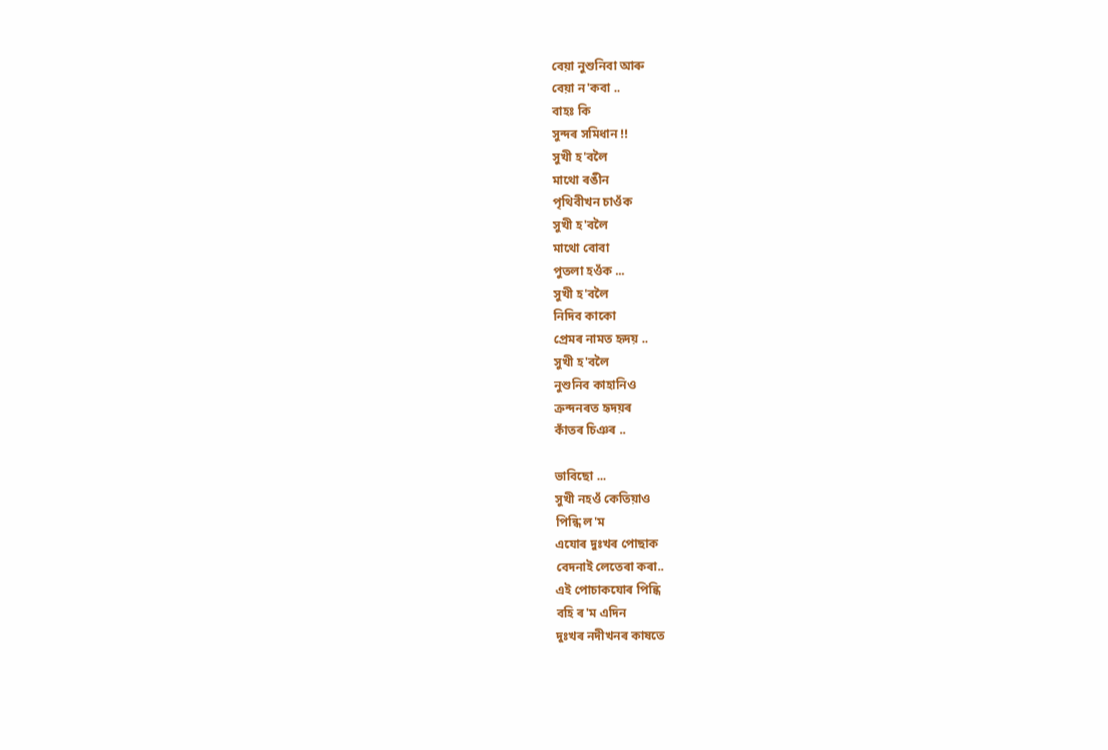বেয়া নুশুনিবা আৰু
বেয়া ন'কবা ..
বাহঃ কি
সুন্দৰ সমিধান !!
সুখী হ'বলৈ
মাথো ৰঙীন
পৃথিবীখন চাওঁক
সুখী হ'বলৈ
মাথো বোবা
পুতলা হওঁক ...
সুখী হ'বলৈ
নিদিব কাকো
প্রেমৰ নামত হৃদয় ..
সুখী হ'বলৈ
নুশুনিব কাহানিও
ক্রন্দনৰত হৃদয়ৰ
কাঁতৰ চিঞৰ ..

ভাবিছো ...
সুখী নহওঁ কেতিয়াও
পিন্ধি ল'ম
এযোৰ দুঃখৰ পোছাক
বেদনাই লেতেৰা কৰা..
এই পোচাকযোৰ পিন্ধি
বহি ৰ'ম এদিন
দুঃখৰ নদীখনৰ কাষতে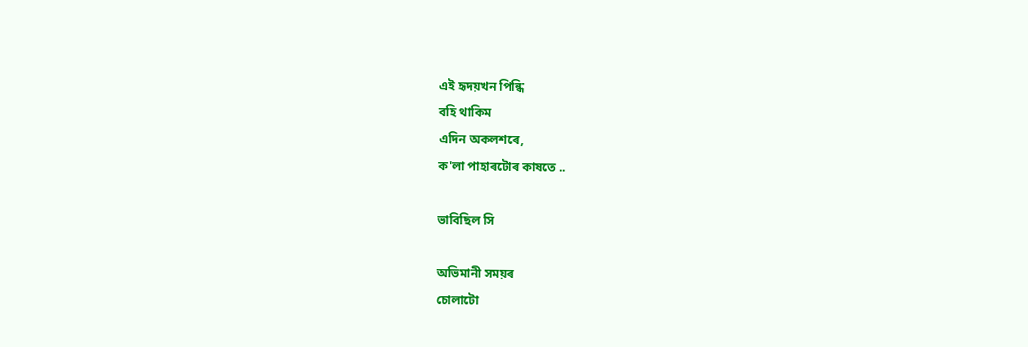এই হৃদয়খন পিন্ধি
বহি থাকিম
এদিন অকলশৰে,
ক'লা পাহাৰটোৰ কাষতে ..

ভাবিছিল সি

অভিমানী সময়ৰ
চোলাটো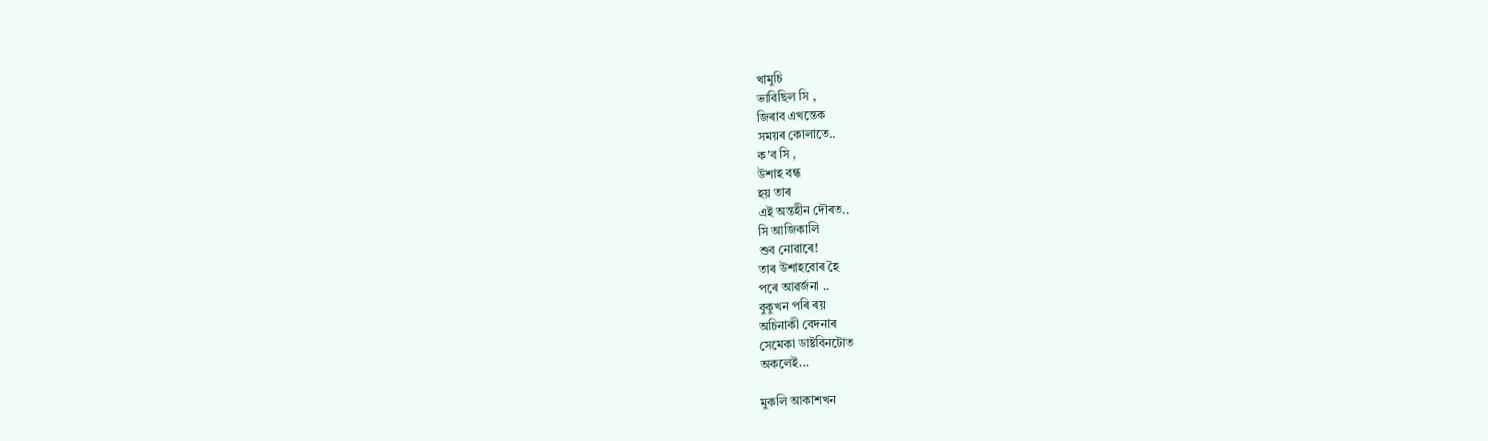খামুচি
ভাবিছিল সি ,
জিৰাব এখন্তেক
সময়ৰ কোলাতে..
ক'ব সি ,
উশাহ বন্ধ
হয় তাৰ
এই অন্তহীন দৌৰত..
সি আজিকালি
শুব নোৱাৰে!
তাৰ উশাহবোৰ হৈ
পৰে আৱৰ্জনা ..
বুকুখন পৰি ৰয়
অচিনাকী বেদনাৰ
সেমেকা ডাষ্টবিনটোত
অকলেই...

মুকলি আকাশখন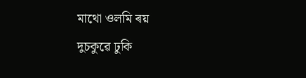মাথো ওলমি ৰয়
দুচকুৱে ঢুকি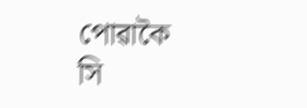পোৱাকৈ
সি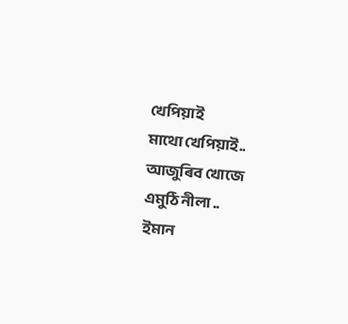খেপিয়াই
মাথো খেপিয়াই..
আজুৰিব খোজে
এমুঠি নীলা ..
ইমান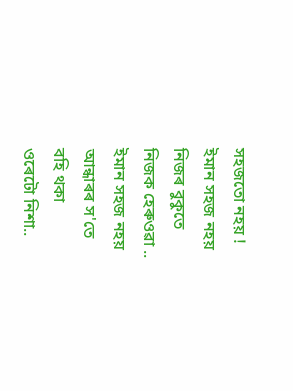সহজতো নহয় !
ইমান সহজ নহয়
নিজৰ বুকুতে
নিজক হেৰুওৱা ..
ইমান সহজ নহয়
আন্ধাৰৰ স'তে
বহি থকা
ওৰেটো নিশা..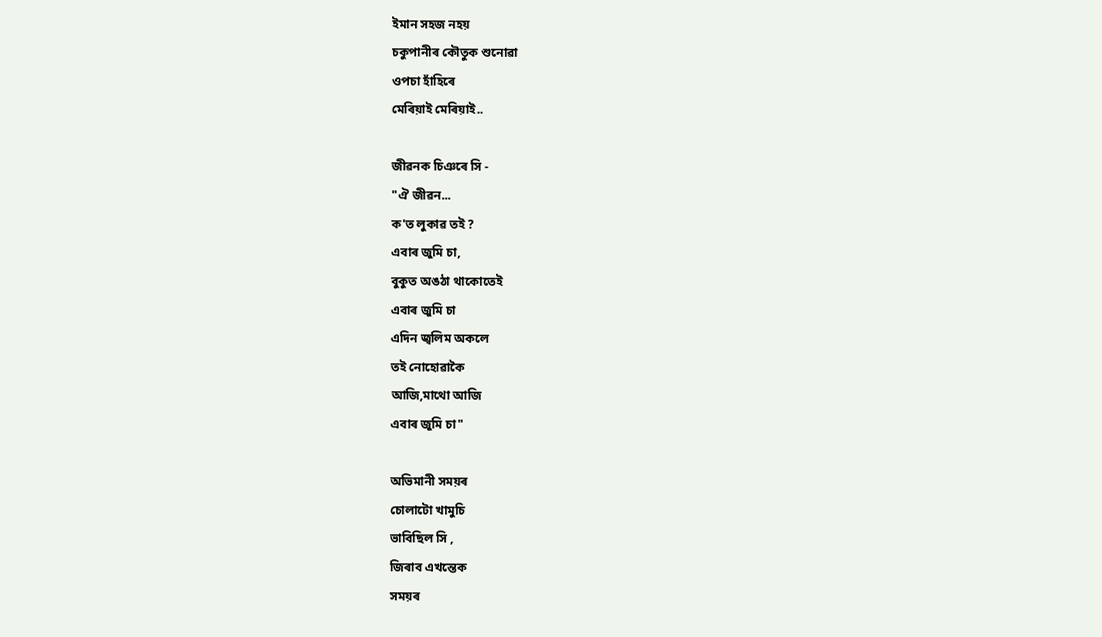ইমান সহজ নহয়
চকুপানীৰ কৌতুক শুনোৱা
ওপচা হাঁহিৰে
মেৰিয়াই মেৰিয়াই..

জীৱনক চিঞৰে সি -
"ঐ জীৱন...
ক'ত লুকাৱ তই ?
এবাৰ জুমি চা,
বুকুত অঙঠা থাকোতেই
এবাৰ জুমি চা
এদিন জ্বলিম অকলে
তই নোহোৱাকৈ
আজি,মাথো আজি
এবাৰ জুমি চা"

অভিমানী সময়ৰ
চোলাটো খামুচি
ভাবিছিল সি ,
জিৰাব এখন্তেক
সময়ৰ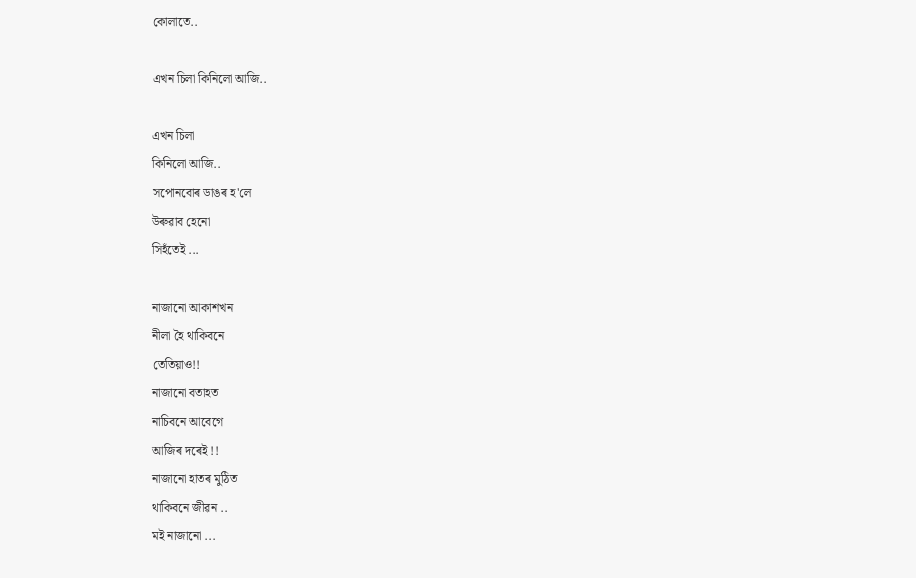কোলাতে..

এখন চিলা কিনিলো আজি..

এখন চিলা
কিনিলো আজি..
সপোনবোৰ ডাঙৰ হ'লে
উৰুৱাব হেনো
সিহঁতেই ...

নাজানো আকাশখন
নীলা হৈ থাকিবনে
তেতিয়াও!!
নাজানো বতাহত
নাচিবনে আবেগে
আজিৰ দৰেই !!
নাজানো হাতৰ মুঠিত
থাকিবনে জীৱন ..
মই নাজানো ...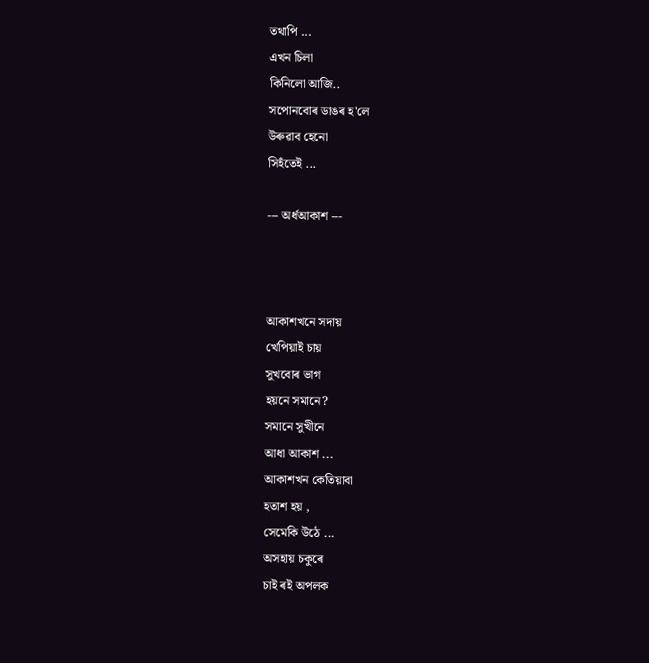তথাপি ...
এখন চিলা
কিনিলো আজি..
সপোনবোৰ ডাঙৰ হ'লে
উৰুৱাব হেনো
সিহঁতেই ...

--- অৰ্ধআকাশ ---



আকাশখনে সদায়
খেপিয়াই চায়
সুখবোৰ ভাগ
হয়নে সমানে?
সমানে সুখীনে
আধা আকাশ ...
আকাশখন কেতিয়াবা
হতাশ হয় ,
সেমেকি উঠে ...
অসহায় চকুৰে
চাই ৰই অপলক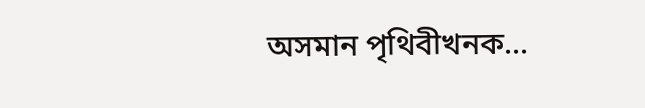অসমান পৃথিবীখনক...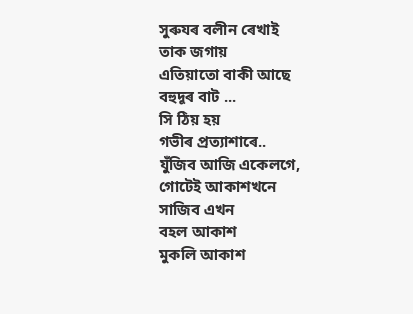সুৰুযৰ বলীন ৰেখাই
তাক জগায়
এতিয়াতো বাকী আছে
বহুদূৰ বাট ...
সি ঠিয় হয়
গভীৰ প্রত্যাশাৰে..
যুঁজিব আজি একেলগে,
গোটেই আকাশখনে
সাজিব এখন
বহল আকাশ
মুকলি আকাশ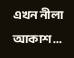এখন নীলা আকাশ ...